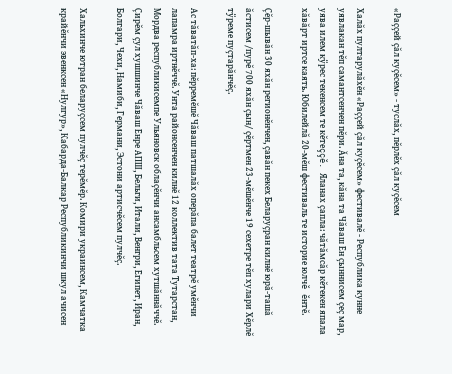«Раççей çăл куçĕсем» - туслăх, пĕрлĕх çăл куçĕсем

Халăх пултарулăхĕн «Раççей çăл куçĕсем» фестивалĕ - Республика кунне уявлакан тĕп самантсенчен пĕри. Ăна та, кăна та Чăваш Ен çыннисем çеç мар, уява илем кÿрес текенсем те кĕтеççĕ. Яланах çапла: чăтăмсăр кĕтекен япала хăвăрт иртсе каять. Юбилейлă 20-мĕш фестиваль те историе юлчĕ ĕнтĕ.

Çĕр-шывăн 30 яхăн регионĕнчен, çавăн пекех Беларуçран килнĕ юрă-ташă ăстисем /пурĕ 700 яхăн çын/ çĕртмен 23-мĕшĕнче 19 сехетре тĕп хулари Хĕрлĕ тÿреме пуçтарăнчĕç.

Ас тăватăп-ха: пĕрремĕшĕ Чăваш патшалăх оперăпа балет театрĕ умĕнчи лапамра иртнĕччĕ. Унта районсенчен килнĕ 12 коллектив тата Тутарстан, Мордва республикисемпе Ульяновск облаçĕнчи ансамбльсем хутшăннăччĕ. Çирĕм çул хушшинче Чăваш Енре АПШ, Бельги, Итали, Венгри, Египет, Иран, Болгари, Чехи, Намиби, Германи, Эстони артисчĕсем пулчĕç.

Хальхинче ютран беларуçсем пулчĕç терĕмĕр. Комири украинсем, Камчатка крайĕнчи эвенксен «Нулгур», Кабарда-Балкар Республикинчи шкул ачисен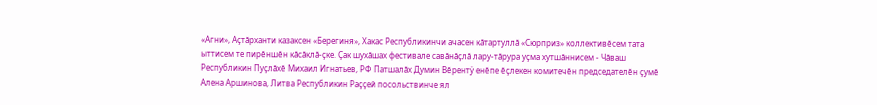«Агни», Аçтăрханти казаксен «Берегиня», Хакас Республикинчи ачасен кăтартуллă «Сюрприз» коллективĕсем тата ыттисем те пирĕншĕн кăсăклă-çке. Çак шухăшах фестивале савăнăçлă лару-тăрура уçма хутшăннисем - Чăваш Республикин Пуçлăхĕ Михаил Игнатьев, РФ Патшалăх Думин Вĕрентÿ енĕпе ĕçлекен комитечĕн председателĕн çумĕ Алена Аршинова, Литва Республикин Раççей посольствинче ял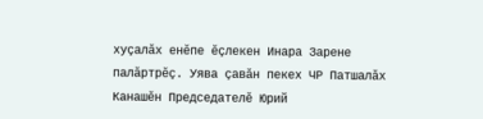хуçалăх енĕпе ĕçлекен Инара Зарене палăртрĕç. Уява çавăн пекех ЧР Патшалăх Канашĕн Председателĕ Юрий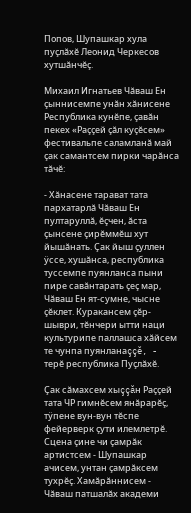Попов, Шупашкар хула пуçлăхĕ Леонид Черкесов хутшăнчĕç.

Михаил Игнатьев Чăваш Ен çыннисемпе унăн хăнисене Республика кунĕпе, çавăн пекех «Раççей çăл куçĕсем» фестивальпе саламланă май çак самантсем пирки чарăнса тăчĕ:

- Хăнасене тарават тата пархатарлă Чăваш Ен пултаруллă, ĕçчен, ăста çынсене çирĕммĕш хут йышăнать. Çак йыш çуллен ÿссе, хушăнса, республика туссемпе пуянланса пыни пире савăнтарать çеç мар, Чăваш Ен ят-сумне, чысне çĕклет. Куракансем çĕр-шыври, тĕнчери ытти наци культурипе паллашса хăйсем те чунпа пуянланаççĕ, - терĕ республика Пуçлăхĕ.

Çак сăмахсем хыççăн Раççей тата ЧР гимнĕсем янăрарĕç, тÿпене вун-вун тĕспе фейерверк çути илемлетрĕ. Сцена çине чи çамрăк артистсем - Шупашкар ачисем, унтан çамрăксем тухрĕç. Хамăрăннисем - Чăваш патшалăх академи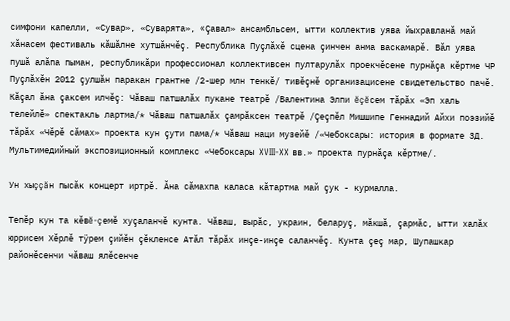симфони капелли, «Сувар», «Суварята», «Çавал» ансамбльсем, ытти коллектив уява йыхравланă май хăнасем фестиваль кăшăлне хутшăнчĕç. Республика Пуçлăхĕ сцена çинчен анма васкамарĕ. Вăл уява пушă алăпа пыман, республикăри профессионал коллективсен пултарулăх проекчĕсене пурнăçа кĕртме ЧР Пуçлăхĕн 2012 çулшăн паракан грантне /2-шер млн тенкĕ/ тивĕçнĕ организацисене свидетельство пачĕ. Кăçал ăна çаксем илчĕç: Чăваш патшалăх пукане театрĕ /Валентина Элпи ĕçĕсем тăрăх «Эп халь телейлĕ» спектакль лартма/* Чăваш патшалăх çамрăксен театрĕ /Çеçпĕл Мишшипе Геннадий Айхи поэзийĕ тăрăх «Чĕрĕ сăмах» проекта кун çути пама/* Чăваш наци музейĕ /«Чебоксары: история в формате 3Д. Мультимедийный экспозиционный комплекс «Чебоксары XVIII-XX вв.» проекта пурнăçа кĕртме/.

Ун хыççăн пысăк концерт иртрĕ. Ăна сăмахпа каласа кăтартма май çук - курмалла.

Тепĕр кун та кĕвĕ-çемĕ хуçаланчĕ кунта. Чăваш, вырăс, украин, беларуç, мăкшă, çармăс, ытти халăх юррисем Хĕрлĕ тÿрем çийĕн çĕкленсе Атăл тăрăх инçе-инçе саланчĕç. Кунта çеç мар, Шупашкар районĕсенчи чăваш ялĕсенче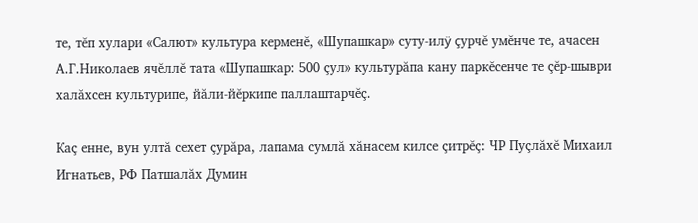те, тĕп хулари «Салют» культура керменĕ, «Шупашкар» суту-илÿ çурчĕ умĕнче те, ачасен А.Г.Николаев ячĕллĕ тата «Шупашкар: 500 çул» культурăпа кану паркĕсенче те çĕр-шыври халăхсен культурипе, йăли-йĕркипе паллаштарчĕç.

Каç енне, вун ултă сехет çурăра, лапама сумлă хăнасем килсе çитрĕç: ЧР Пуçлăхĕ Михаил Игнатьев, РФ Патшалăх Думин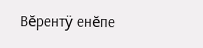Вĕрентÿ енĕпе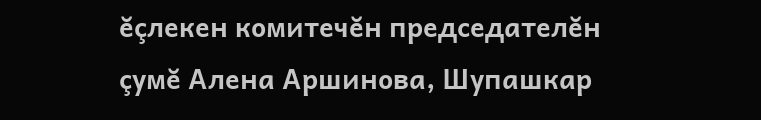ĕçлекен комитечĕн председателĕн çумĕ Алена Аршинова, Шупашкар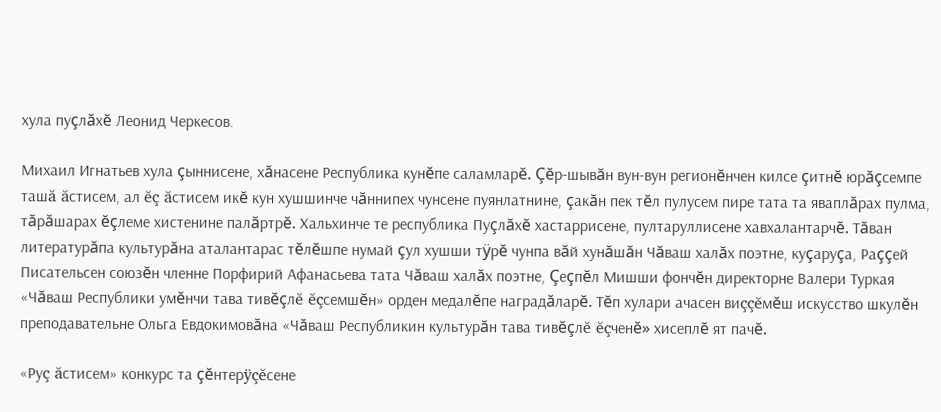хула пуçлăхĕ Леонид Черкесов.

Михаил Игнатьев хула çыннисене, хăнасене Республика кунĕпе саламларĕ. Çĕр-шывăн вун-вун регионĕнчен килсе çитнĕ юрăçсемпе ташă ăстисем, ал ĕç ăстисем икĕ кун хушшинче чăннипех чунсене пуянлатнине, çакăн пек тĕл пулусем пире тата та яваплăрах пулма, тăрăшарах ĕçлеме хистенине палăртрĕ. Хальхинче те республика Пуçлăхĕ хастаррисене, пултаруллисене хавхалантарчĕ. Тăван литературăпа культурăна аталантарас тĕлĕшпе нумай çул хушши тÿрĕ чунпа вăй хунăшăн Чăваш халăх поэтне, куçаруçа, Раççей Писательсен союзĕн членне Порфирий Афанасьева тата Чăваш халăх поэтне, Çеçпĕл Мишши фончĕн директорне Валери Туркая «Чăваш Республики умĕнчи тава тивĕçлĕ ĕçсемшĕн» орден медалĕпе наградăларĕ. Тĕп хулари ачасен виççĕмĕш искусство шкулĕн преподавательне Ольга Евдокимовăна «Чăваш Республикин культурăн тава тивĕçлĕ ĕçченĕ» хисеплĕ ят пачĕ.

«Руç ăстисем» конкурс та çĕнтерÿçĕсене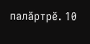палăртрĕ. 10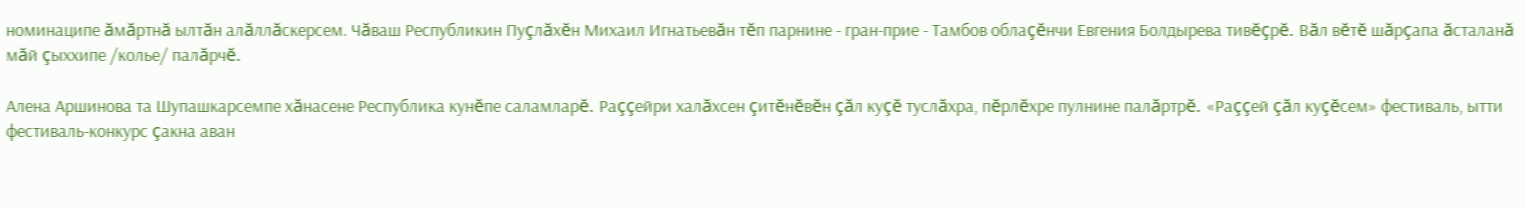номинаципе ăмăртнă ылтăн алăллăскерсем. Чăваш Республикин Пуçлăхĕн Михаил Игнатьевăн тĕп парнине - гран-прие - Тамбов облаçĕнчи Евгения Болдырева тивĕçрĕ. Вăл вĕтĕ шăрçапа ăсталанă мăй çыххипе /колье/ палăрчĕ.

Алена Аршинова та Шупашкарсемпе хăнасене Республика кунĕпе саламларĕ. Раççейри халăхсен çитĕнĕвĕн çăл куçĕ туслăхра, пĕрлĕхре пулнине палăртрĕ. «Раççей çăл куçĕсем» фестиваль, ытти фестиваль-конкурс çакна аван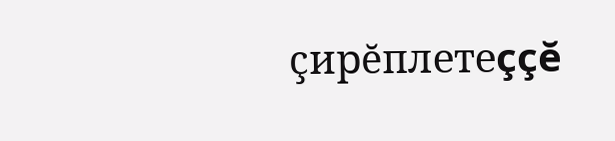çирĕплетеççĕ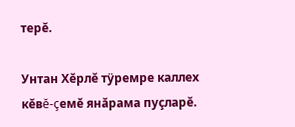терĕ.

Унтан Хĕрлĕ тÿремре каллех кĕвĕ-çемĕ янăрама пуçларĕ.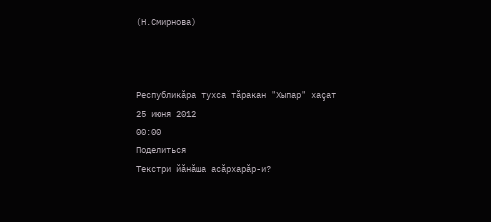(Н.Смирнова)



Республикăра тухса тăракан "Хыпар" хаçат
25 июня 2012
00:00
Поделиться
Текстри йӑнӑша асӑрхарӑр-и?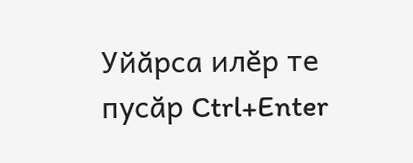Уйӑрса илӗр те пусӑр Ctrl+Enter